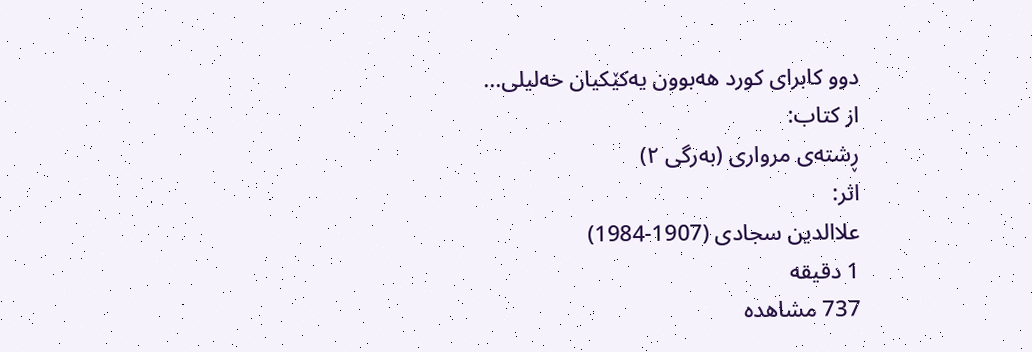دوو کابرای کورد هەبوون یەکێکیان خەلیلی...
از کتاب:
ڕشتەی مرواری (بەرگی ٢)
اثر:
علاالدین سجادی (1907-1984)
1 دقیقه
737 مشاهده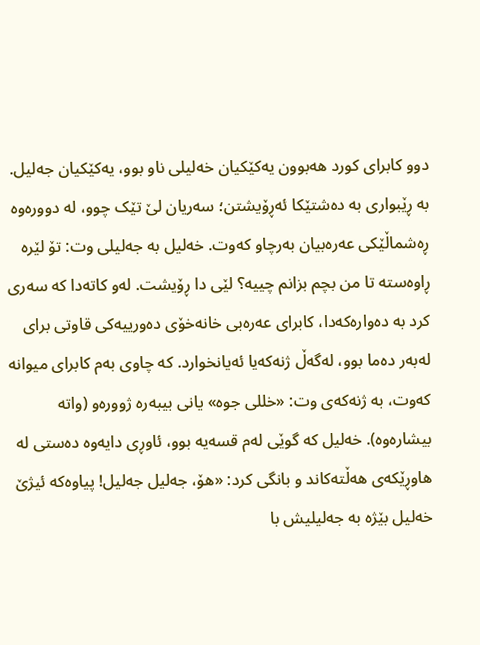دوو کابرای کورد هەبوون یەکێکیان خەلیلی ناو بوو، یەکێکیان جەلیل. بە ڕێبواری بە دەشتێکا ئەڕۆیشتن؛ سەریان لێ تێک چوو، لە دوورەوە ڕەشماڵێکی عەرەبیان بەرچاو کەوت. خەلیل بە جەلیلی وت: تۆ لێرە ڕاوەستە تا من بچم بزانم چییە؟ لێی دا ڕۆیشت. لەو کاتەدا کە سەری کرد بە دەوارەکەدا، کابرای عەرەبی خانەخۆی دەورییەکی قاوتی برای لەبەر دەما بوو، لەگەڵ ژنەکەیا ئەیانخوارد. کە چاوی بەم کابرای میوانە کەوت، بە ژنەکەی وت: «خللی جوە» یانی بیبەرە ژوورەو (واتە بیشارەوە). خەلیل کە گوێی لەم قسەیە بوو، ئاوڕی دایەوە دەستی لە هاوڕێکەی هەڵتەکاند و بانگی کرد: «هۆ، جەلیل جەلیل! پیاوەکە ئیژێ خەلیل بێژە بە جەلیلیش با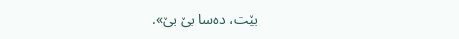بێت، دەسا بێ بێ».